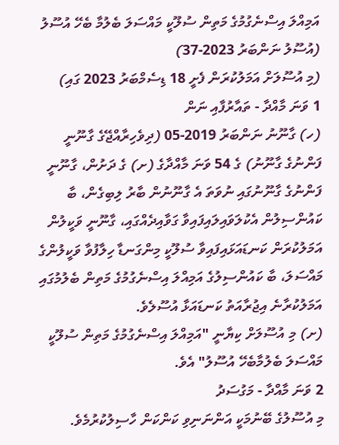އަމިއްލަ އިސްނެގުމުގެ މަތިން ސުލޫކީ މައްސަލަ ބެލުމާ ބެހޭ އުސޫލު
(އުސޫލު ނަންބަރު 2023-37)
(މި އުސޫލަށް އަމަލުކުރަން ފެށީ 18 ޑިސެމްބަރު 2023 ގައި)
1 ވަނަ މާއްދާ - ތައާރުފާއި ނަން
(ހ) ގާނޫނު ނަންބަރު 2019-05 (ދިވެހިރާއްޖޭގެ ގާނޫނީ ފަންނުގެ ގާނޫނު) ގެ 54 ވަނަ މާއްދާގެ (ށ) ގެ ދަށުން، ގާނޫނީ ފަންނުގެ ގާނޫނުގައި ނުވަތަ އެ ގާނޫނުން ބާރު ލިބިގެން، ބާ ކައުންސިލުން އެކުލަވައިލައިފައިވާ ގަވާއިދެއްގައި، ގާނޫނީ ވަކީލުން އަމަލުކުރަން ކަނޑައަޅައިފައިވާ ސުލޫކީ މިންގަނޑާ ހިލާފުވާ ވަކީލުންގެ މައްސަލަ، ބާ ކައުންސިލުގެ އަމިއްލަ އިސްނެގުމުގެ މަތިން ބެލުމުގައި އަމަލުކުރާނެ އިޖުރާއަތު ކަނޑައަޅާ އުސޫލެވެ.
(ށ) މި އުސޫލަށް ކިޔާނީ "އަމިއްލަ އިސްނެގުމުގެ މަތިން ސުލޫކީ މައްސަލަ ބެލުމާބެހޭ އުސޫލު" އެވެ.
2 ވަނަ މާއްދާ - މަގުސަދު
މި އުސޫލުގެ ބޭނުމަކީ އަންނަނިވި ކަންކަން ހާސިލުކުރުމެވެ.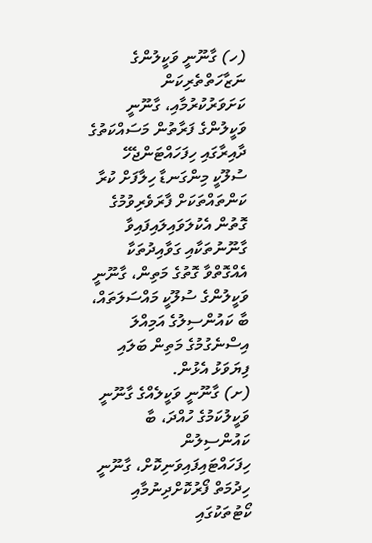(ހ) ގާނޫނީ ވަކީލުންގެ ނަޒާހަތްތެރިކަން ކަށަވަރުކުރުމާއި، ގާނޫނީ ވަކީލުންގެ ފަރާތުން މަސައްކަތުގެ ދާއިރާގައި ހިފަހައްޓަންޖެހޭ ސުލޫކީ މިންގަނޑާ ހިލާފަށް ކުރާ ކަންތައްތަކަށް ފާރަވެރިވުމުގެ ގޮތުން އެކުލަވައިލައިފައިވާ ގާނޫނުތަކާއި ގަވާއިދުތަކާ އެއްގޮތްވާ ގޮތުގެ މަތިން، ގާނޫނީ ވަކީލުންގެ ސުލޫކީ މައްސަލަތައް، ބާ ކައުންސިލުގެ އަމިއްލަ އިސްނެގުމުގެ މަތިން ބަލައި ފިޔަވަޅު އެޅުން.
(ށ) ގާނޫނީ ވަކީލެއްގެ ގާނޫނީ ވަކީލުކަމުގެ ހުއްދަ، ބާ ކައުންސިލުން ހިފަހައްޓައިފައިވަނިކޮށް، ގާނޫނީ ހިދުމަތް ފޯރުކޮށްދިނުމާއި ކޯޓުތަކުގައި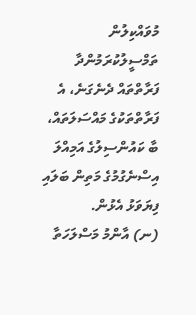މުވައްކިލުން ތަމްސީލުކުރަމުންދާ ފަރާތްތައް ދެނެގަނެ، އެ ފަރާތްތަކުގެ މައްސަލަތައް، ބާ ކައުންސިލުގެ އަމިއްލަ އިސްނެގުމުގެ މަތިން ބަލައި ފިޔަވަޅު އެޅުން.
(ނ) އާންމު މަސްލަހަތާ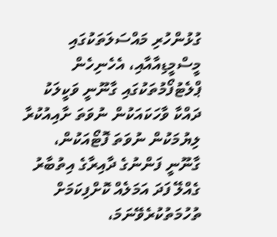ގުޅުންހުރި މައްސަލަތަކުގައި މީސްމީޑިއާއާއި، އެހެނިހެން ޕްލެޓުފޯމުތަކުގައި ގާނޫނީ ވަކީލަކު ދައްކާ ވާހަކައަކުން ނުވަތަ ށާއިއުކުރާ ލިޔުމަކުން ނުވަތަ ފޮޓޯއަކުން، ގާނޫނީ ފަންނުގެ ދާއިރާގެ އިތުބާރު ގެއްލޭ ފަދަ އަމަލެއް ކޮށްފިކަމަށް ތުހުމަތުކުރެވޭނަމަ،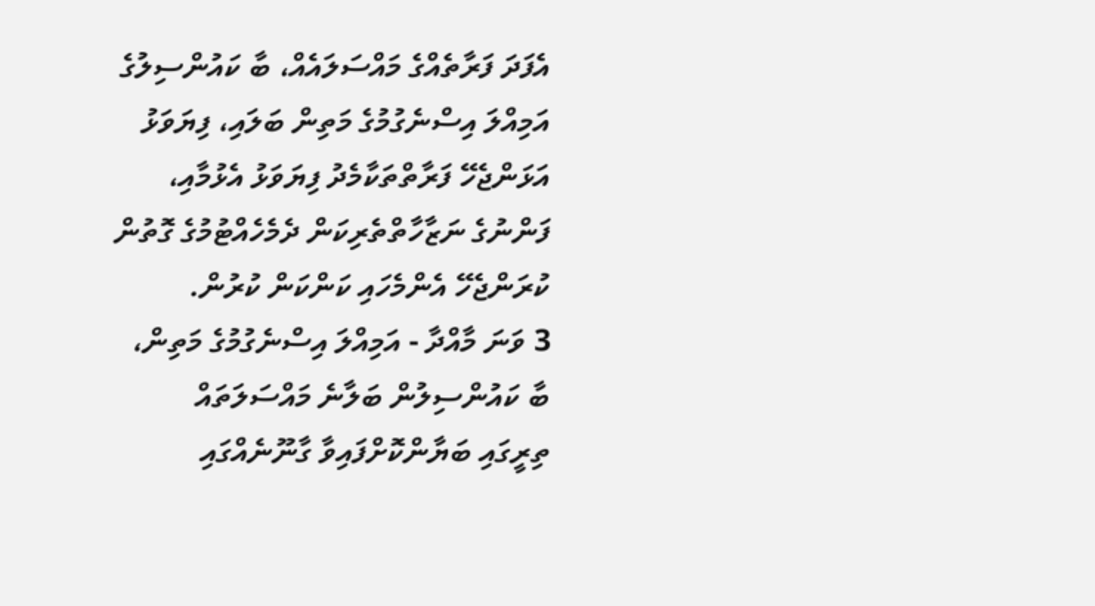އެފަދަ ފަރާތެއްގެ މައްސަލައެއް، ބާ ކައުންސިލުގެ އަމިއްލަ އިސްނެގުމުގެ މަތިން ބަލައި، ފިޔަވަޅު އަޅަންޖެހޭ ފަރާތްތަކާމެދު ފިޔަވަޅު އެޅުމާއި، ފަންނުގެ ނަޒާހާތްތެރިކަން ދެމެހެއްޓުމުގެ ގޮތުން ކުރަންޖެހޭ އެންމެހައި ކަންކަން ކުރުން.
3 ވަނަ މާއްދާ - އަމިއްލަ އިސްނެގުމުގެ މަތިން، ބާ ކައުންސިލުން ބަލާނެ މައްސަލަތައް
ތިރީގައި ބަޔާންކޮށްފައިވާ ގާނޫނެއްގައި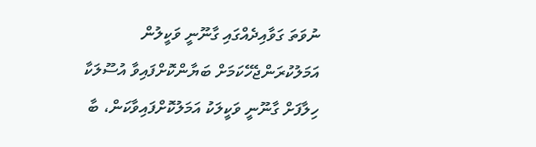ނުވަތަ ގަވާއިދެއްގައި ގާނޫނީ ވަކީލުން އަމަލުކުރަންޖެހޭކަމަށް ބަޔާންކޮށްފައިވާ އުސޫލަކާ ހިލާފަށް ގާނޫނީ ވަކީލަކު އަމަލުކޮށްފައިވާކަން، ބާ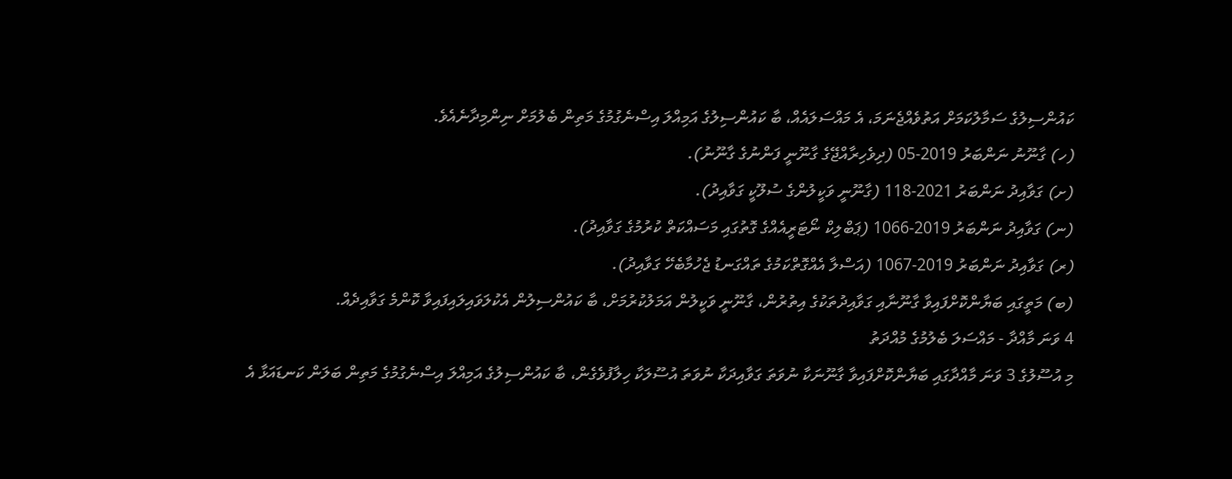ކައުންސިލުގެ ސަމާލުކަމަށް އަތުވެއްޖެނަމަ، އެ މައްސަލައެއް، ބާ ކައުންސިލުގެ އަމިއްލަ އިސްނެގުމުގެ މަތިން ބެލުމަށް ނިންމިދާނެއެވެ.
(ހ) ގާނޫނު ނަންބަރު 2019-05 (ދިވެހިރާއްޖޭގެ ގާނޫނީ ފަންނުގެ ގާނޫނު).
(ށ) ގަވާއިދު ނަންބަރު 2021-118 (ގާނޫނީ ވަކީލުންގެ ސުލޫކީ ގަވާއިދު).
(ނ) ގަވާއިދު ނަންބަރު 2019-1066 (ޕަބްލިކް ނޯޓަރީއެއްގެ ގޮތުގައި މަސައްކަތް ކުރުމުގެ ގަވާއިދު).
(ރ) ގަވާއިދު ނަންބަރު 2019-1067 (އަސްލާ އެއްގޮތްކަމުގެ ތައްގަނޑު ޖެހުމާބެހޭ ގަވާއިދު).
(ބ) މަތީގައި ބަޔާންކޮށްފައިވާ ގާނޫނާއި ގަވާއިދުތަކުގެ އިތުރުން، ގާނޫނީ ވަކީލުން އަމަލުކުރުމަށް، ބާ ކައުންސިލުން އެކުލަވައިލައިފައިވާ ކޮންމެ ގަވާއިދެއް.
4 ވަނަ މާއްދާ - މައްސަލަ ބެލުމުގެ މުއްދަތު
މި އުސޫލުގެ 3 ވަނަ މާއްދާގައި ބަޔާންކޮށްފައިވާ ގާނޫނަކާ ނުވަތަ ގަވާއިދަކާ ނުވަތަ އުސޫލަކާ ހިލާފުވެގެން، ބާ ކައުންސިލުގެ އަމިއްލަ އިސްނެގުމުގެ މަތިން ބަލަން ކަނޑައަޅާ އެ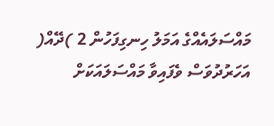މައްސަލައެއްގެ އަމަލު ހިނގިފަހުން 2 )ދޭއް( އަހަރުދުވަސް ވެފައިވާ މައްސަލައަކަށް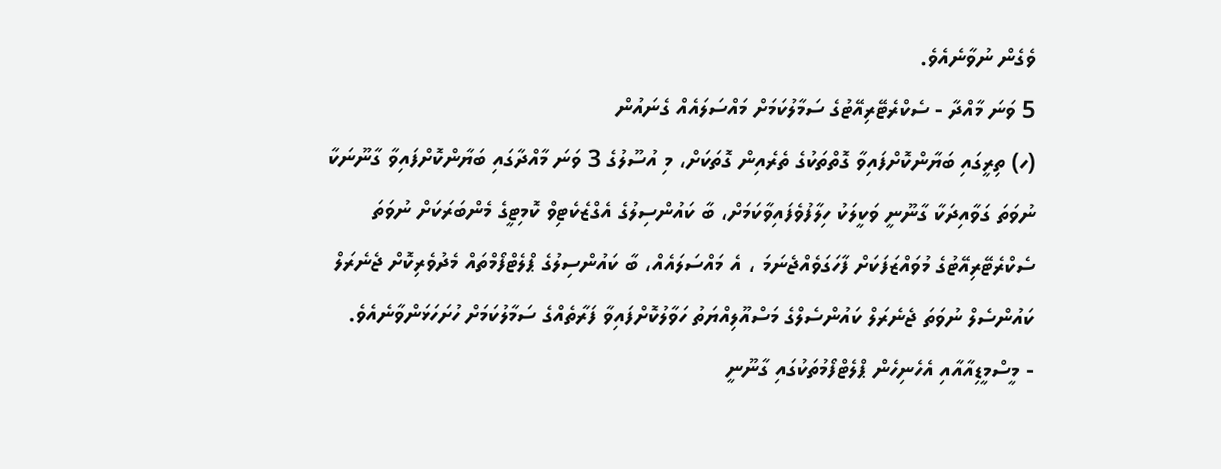ވެގެން ނުވާނެއެވެ.
5 ވަނަ މާއްދާ - ސެކްރެޓޭރިއޭޓުގެ ސަމާލުކަމަށް މައްސަލައެއް ގެނައުން
(ހ) ތިރީގައި ބަޔާންކޮށްފައިވާ ގޮތްތަކުގެ ތެރެއިން ގޮތަކަށް، މި އުސޫލުގެ 3 ވަނަ މާއްދާގައި ބަޔާންކޮށްފައިވާ ގާނޫނަކާ ނުވަތަ ގަވާއިދަކާ ގާނޫނީ ވަކީލަކު ހިލާފުވެފައިވާކަމަށް، ބާ ކައުންސިލުގެ އެގްޒެކެޓިވް ކޮމިޓީގެ މެންބަރަކަށް ނުވަތަ ސެކްރެޓޭރިއޭޓުގެ މުވައްޒަފަކަށް ފާހަގަވެއްޖެނަމަ ، އެ މައްސަލައެއް، ބާ ކައުންސިލުގެ ޕްލެޓްފޯމްތައް މެދުވެރިކޮށް ޖެނެރަލް ކައުންސެލް ނުވަތަ ޖެނެރަލް ކައުންސެލްގެ މަސްއޫލިއްޔަތު ހަވާލުކޮށްފައިވާ ފަރާތެއްގެ ސަމާލުކަމަށް ހުށަހަޅަންވާނެއެވެ.
- މީސްމީޑިއާއާއި އެހެނިހެން ޕްލެޓްފޯމުތަކުގައި ގާނޫނީ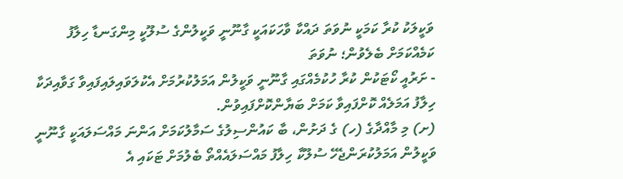ވަކީލަކު ކުރާ ކަމަކީ ނުވަތަ ދައްކާ ވާހަކައަކީ ގާނޫނީ ވަކީލުންގެ ސުލޫކީ މިންގަނޑާ ހިލާފު ކަމެއްކަމަށް ބެލެވުން؛ ނުވަތަ
- ށަރުއީ ކޯޓަކުން ކުރާ ހުކުމެއްގައި ގާނޫނީ ވަކީލުން އަމަލުކުރުމަށް އެކުލަވައިލައިފައިވާ ގަވާއިދަކާ ހިލާފު އަމަލެއް ކޮށްފައިވާ ކަމަށް ބަޔާންކޮށްފައިވުން.
(ށ) މި މާއްދާގެ (ހ) ގެ ދަށުން، ބާ ކައުންސިލުގެ ސަމާލުކަމަށް އަންނަ މައްސަލައަކީ ގާނޫނީ ވަކީލުން އަމަލުކުރަންޖެހޭ ސުލޫކާ ހިލާފު މައްސަލައެއްތޯ ބެލުމަށް ޓަކައި އެ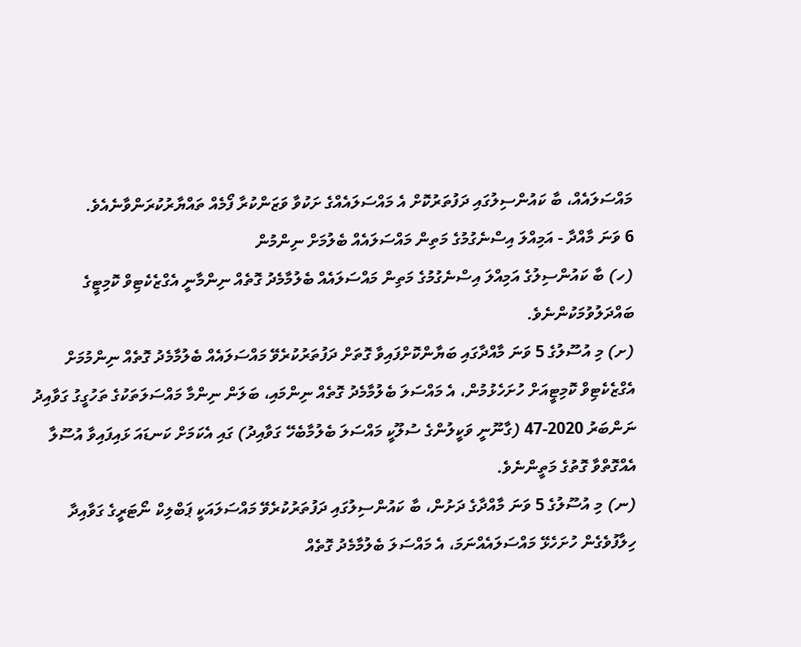މައްސަލައެއް، ބާ ކައުންސިލުގައި ދަފުތަރުކޮށް އެ މައްސަލައެއްގެ ށަކުވާ ވަޒަންކުރާ ފޯމެއް ތައްޔާރުކުރަންވާނެއެވެ.
6 ވަނަ މާއްދާ - އަމިއްލަ އިސްނެގުމުގެ މަތިން މައްސަލައެއް ބެލުމަށް ނިންމުން
(ހ) ބާ ކައުންސިލުގެ އަމިއްލަ އިސްނެގުމުގެ މަތިން މައްސަލައެއް ބެލުމާމެދު ގޮތެއް ނިންމާނީ އެގްޒެކެޓިވް ކޮމިޓީގެ ބައްދަލުވުމަކުންނެވެ.
(ށ) މި އުސޫލުގެ 5 ވަނަ މާއްދާގައި ބަޔާންކޮށްފައިވާ ގޮތަށް ދަފުތަރުކުރެވޭ މައްސަލައެއް ބެލުމާމެދު ގޮތެއް ނިންމުމަށް އެގްޒެކެޓިވް ކޮމިޓީއަށް ހުށަހެޅުމުން، އެ މައްސަލަ ބެލުމާމެދު ގޮތެއް ނިންމައި، ބަލަން ނިންމާ މައްސަލަތަކުގެ ތަހުގީގު ގަވާއިދު ނަންބަރު 2020-47 (ގާނޫނީ ވަކީލުންގެ ސުލޫކީ މައްސަލަ ބެލުމާބެހޭ ގަވާއިދު) ގައި އެކަމަށް ކަނޑައަ ޅައިފައިވާ އުސޫލާ އެއްގޮތްވާ ގޮތުގެ މަތީންނެވެ.
(ނ) މި އުސޫލުގެ 5 ވަނަ މާއްދާގެ ދަށުން، ބާ ކައުންސިލުގައި ދަފުތަރުކުރެވޭ މައްސަލައަކީ ޕަބްލިކް ނޯޓަރީގެ ގަވާއިދާ ހިލާފުވެގެން ހުށަހެޅޭ މައްސަލައެއްނަމަ، އެ މައްސަލަ ބެލުމާމެދު ގޮތެއް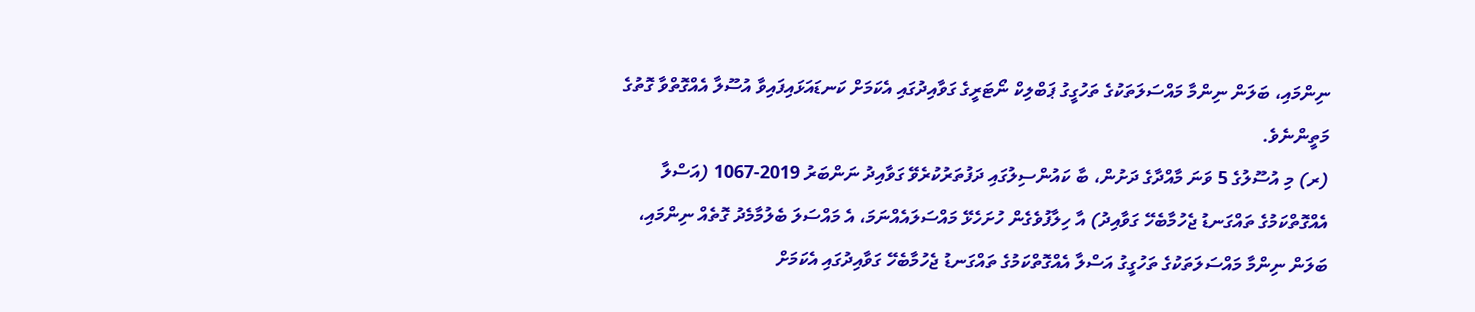ނިންމައި، ބަލަން ނިންމާ މައްސަލަތަކުގެ ތަހުގީގު ޕަބްލިކް ނޯޓަރީގެ ގަވާއިދުގައި އެކަމަށް ކަނޑައަޅައިފައިވާ އުސޫލާ އެއްގޮތްވާ ގޮތުގެ މަތީންނެވެ.
(ރ) މި އުސޫލުގެ 5 ވަނަ މާއްދާގެ ދަށުން، ބާ ކައުންސިލުގައި ދަފުތަރުކުރެވޭ ގަވާއިދު ނަންބަރު 2019-1067 (އަސްލާ އެއްގޮތްކަމުގެ ތައްގަނޑު ޖެހުމާބެހޭ ގަވާއިދު) އާ ހިލާފުވެގެން ހުށަހެޅޭ މައްސަލައެއްނަމަ، އެ މައްސަލަ ބެލުމާމެދު ގޮތެއް ނިންމައި، ބަލަން ނިންމާ މައްސަލަތަކުގެ ތަހުގީގު އަސްލާ އެއްގޮތްކަމުގެ ތައްގަނޑު ޖެހުމާބެހޭ ގަވާއިދުގައި އެކަމަށް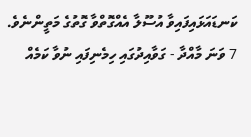ކަނޑައަޅައިފައިވާ އުސޫލާ އެއްގޮތްވާ ގޮތުގެ މަތީންނެވެ.
7 ވަނަ މާއްދާ - ގަވާއިދުގައި ހިމެނިފައި ނުވާ ކަމެއް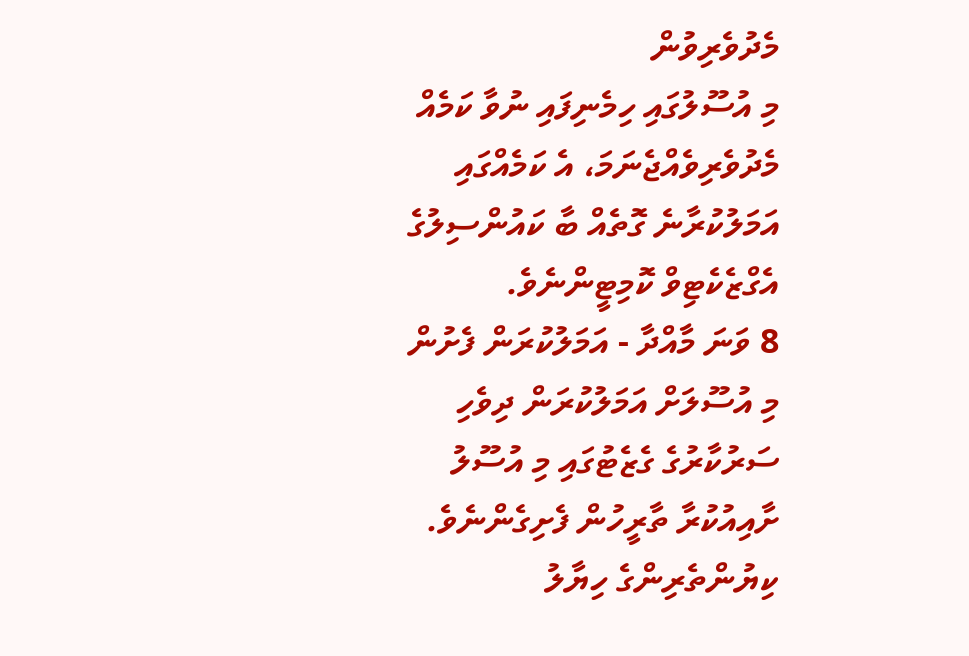މެދުވެރިވުން
މި އުސޫލުގައި ހިމެނިފައި ނުވާ ކަމެއް މެދުވެރިވެއްޖެނަމަ، އެ ކަމެއްގައި އަމަލުކުރާނެ ގޮތެއް ބާ ކައުންސިލުގެ އެގްޒެކެޓިވް ކޮމިޓީންނެވެ.
8 ވަނަ މާއްދާ - އަމަލުކުރަން ފެށުން
މި އުސޫލަށް އަމަލުކުރަން ދިވެހި ސަރުކާރުގެ ގެޒެޓުގައި މި އުސޫލު ށާއިއުކުރާ ތާރީހުން ފެށިގެންނެވެ.
ކިޔުންތެރިންގެ ހިޔާލު